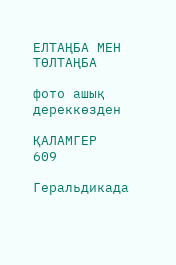ЕЛТАҢБА МЕН ТӨЛТАҢБА

фото ашық дереккөзден

ҚАЛАМГЕР
609

Геральдикада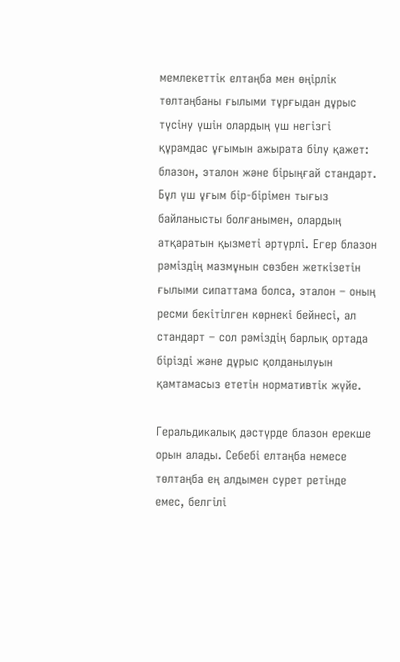мемлекеттік елтаңба мен өңірлік төлтаңбаны ғылыми тұрғыдан дұрыс түсіну үшін олардың үш негізгі құрамдас ұғымын ажырата білу қажет: блазон, эталон және бірыңғай стандарт. Бұл үш ұғым бір-бірімен тығыз байланысты болғанымен, олардың атқаратын қызметі әртүрлі. Егер блазон рәміздің мазмұнын сөзбен жеткізетін ғылыми сипаттама болса, эталон – оның ресми бекітілген көрнекі бейнесі, ал стандарт – сол рәміздің барлық ортада бірізді және дұрыс қолданылуын қамтамасыз ететін нормативтік жүйе.

Геральдикалық дәстүрде блазон ерекше орын алады. Себебі елтаңба немесе төлтаңба ең алдымен сурет ретінде емес, белгілі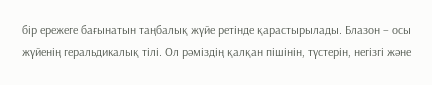бір ережеге бағынатын таңбалық жүйе ретінде қарастырылады. Блазон – осы жүйенің геральдикалық тілі. Ол рәміздің қалқан пішінін, түстерін, негізгі және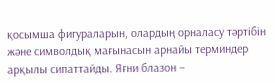қосымша фигураларын, олардың орналасу тәртібін және символдық мағынасын арнайы терминдер арқылы сипаттайды. Яғни блазон –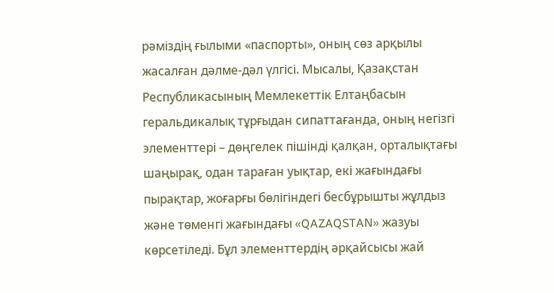рәміздің ғылыми «паспорты», оның сөз арқылы жасалған дәлме-дәл үлгісі. Мысалы, Қазақстан Республикасының Мемлекеттік Елтаңбасын геральдикалық тұрғыдан сипаттағанда, оның негізгі элементтері – дөңгелек пішінді қалқан, орталықтағы шаңырақ, одан тараған уықтар, екі жағындағы пырақтар, жоғарғы бөлігіндегі бесбұрышты жұлдыз және төменгі жағындағы «QAZAQSTAN» жазуы көрсетіледі. Бұл элементтердің әрқайсысы жай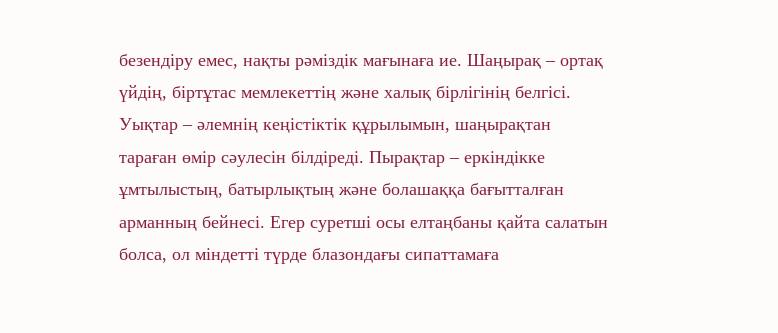безендіру емес, нақты рәміздік мағынаға ие. Шаңырақ – ортақ үйдің, біртұтас мемлекеттің және халық бірлігінің белгісі. Уықтар – әлемнің кеңістіктік құрылымын, шаңырақтан тараған өмір сәулесін білдіреді. Пырақтар – еркіндікке ұмтылыстың, батырлықтың және болашаққа бағытталған арманның бейнесі. Егер суретші осы елтаңбаны қайта салатын болса, ол міндетті түрде блазондағы сипаттамаға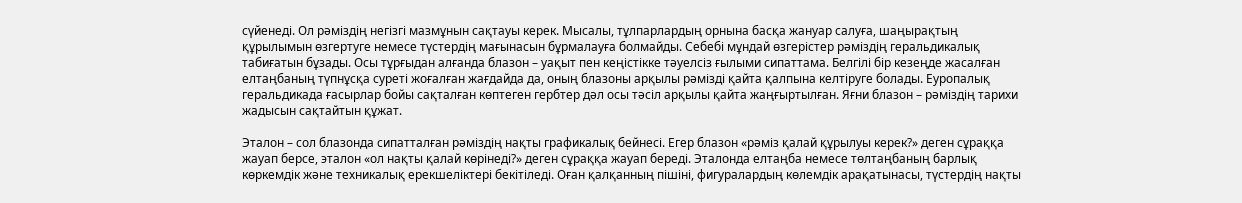сүйенеді. Ол рәміздің негізгі мазмұнын сақтауы керек. Мысалы, тұлпарлардың орнына басқа жануар салуға, шаңырақтың құрылымын өзгертуге немесе түстердің мағынасын бұрмалауға болмайды. Себебі мұндай өзгерістер рәміздің геральдикалық табиғатын бұзады. Осы тұрғыдан алғанда блазон – уақыт пен кеңістікке тәуелсіз ғылыми сипаттама. Белгілі бір кезеңде жасалған елтаңбаның түпнұсқа суреті жоғалған жағдайда да, оның блазоны арқылы рәмізді қайта қалпына келтіруге болады. Еуропалық геральдикада ғасырлар бойы сақталған көптеген гербтер дәл осы тәсіл арқылы қайта жаңғыртылған. Яғни блазон – рәміздің тарихи жадысын сақтайтын құжат.

Эталон – сол блазонда сипатталған рәміздің нақты графикалық бейнесі. Егер блазон «рәміз қалай құрылуы керек?» деген сұраққа жауап берсе, эталон «ол нақты қалай көрінеді?» деген сұраққа жауап береді. Эталонда елтаңба немесе төлтаңбаның барлық көркемдік және техникалық ерекшеліктері бекітіледі. Оған қалқанның пішіні, фигуралардың көлемдік арақатынасы, түстердің нақты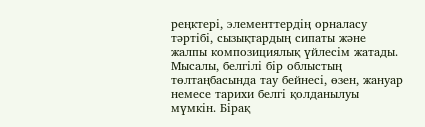реңктері, элементтердің орналасу тәртібі, сызықтардың сипаты және жалпы композициялық үйлесім жатады. Мысалы, белгілі бір облыстың төлтаңбасында тау бейнесі, өзен, жануар немесе тарихи белгі қолданылуы мүмкін. Бірақ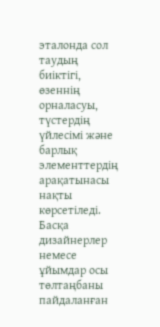эталонда сол таудың биіктігі, өзеннің орналасуы, түстердің үйлесімі және барлық элементтердің арақатынасы нақты көрсетіледі. Басқа дизайнерлер немесе ұйымдар осы төлтаңбаны пайдаланған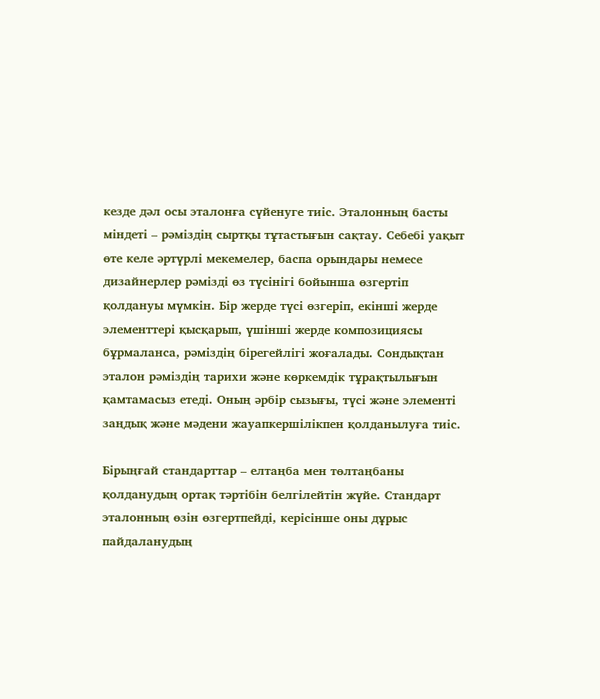кезде дәл осы эталонға сүйенуге тиіс. Эталонның басты міндеті – рәміздің сыртқы тұтастығын сақтау. Себебі уақыт өте келе әртүрлі мекемелер, баспа орындары немесе дизайнерлер рәмізді өз түсінігі бойынша өзгертіп қолдануы мүмкін. Бір жерде түсі өзгеріп, екінші жерде элементтері қысқарып, үшінші жерде композициясы бұрмаланса, рәміздің бірегейлігі жоғалады. Сондықтан эталон рәміздің тарихи және көркемдік тұрақтылығын қамтамасыз етеді. Оның әрбір сызығы, түсі және элементі заңдық және мәдени жауапкершілікпен қолданылуға тиіс.

Бірыңғай стандарттар – елтаңба мен төлтаңбаны қолданудың ортақ тәртібін белгілейтін жүйе. Стандарт эталонның өзін өзгертпейді, керісінше оны дұрыс пайдаланудың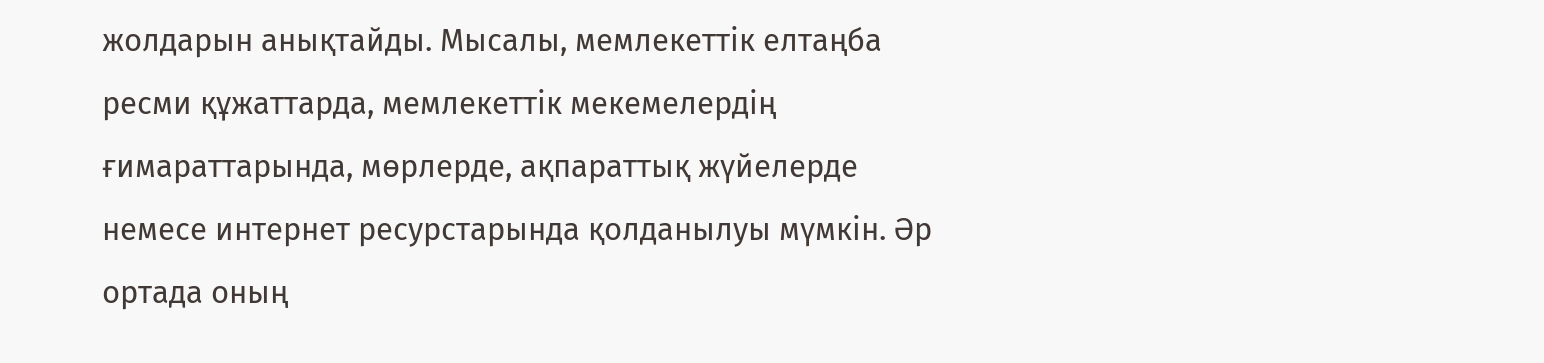жолдарын анықтайды. Мысалы, мемлекеттік елтаңба ресми құжаттарда, мемлекеттік мекемелердің ғимараттарында, мөрлерде, ақпараттық жүйелерде немесе интернет ресурстарында қолданылуы мүмкін. Әр ортада оның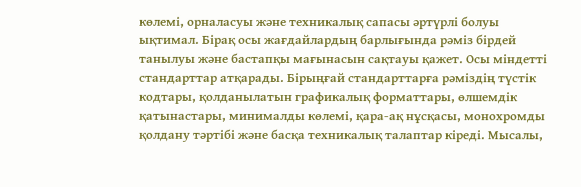көлемі, орналасуы және техникалық сапасы әртүрлі болуы ықтимал. Бірақ осы жағдайлардың барлығында рәміз бірдей танылуы және бастапқы мағынасын сақтауы қажет. Осы міндетті стандарттар атқарады. Бірыңғай стандарттарға рәміздің түстік кодтары, қолданылатын графикалық форматтары, өлшемдік қатынастары, минималды көлемі, қара-ақ нұсқасы, монохромды қолдану тәртібі және басқа техникалық талаптар кіреді. Мысалы,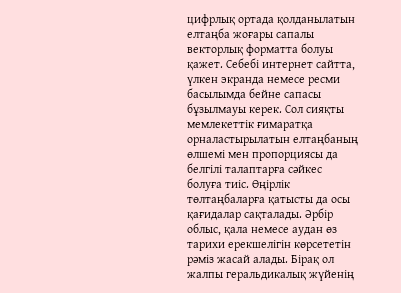цифрлық ортада қолданылатын елтаңба жоғары сапалы векторлық форматта болуы қажет. Себебі интернет сайтта, үлкен экранда немесе ресми басылымда бейне сапасы бұзылмауы керек. Сол сияқты мемлекеттік ғимаратқа орналастырылатын елтаңбаның өлшемі мен пропорциясы да белгілі талаптарға сәйкес болуға тиіс. Өңірлік төлтаңбаларға қатысты да осы қағидалар сақталады. Әрбір облыс, қала немесе аудан өз тарихи ерекшелігін көрсететін рәміз жасай алады. Бірақ ол жалпы геральдикалық жүйенің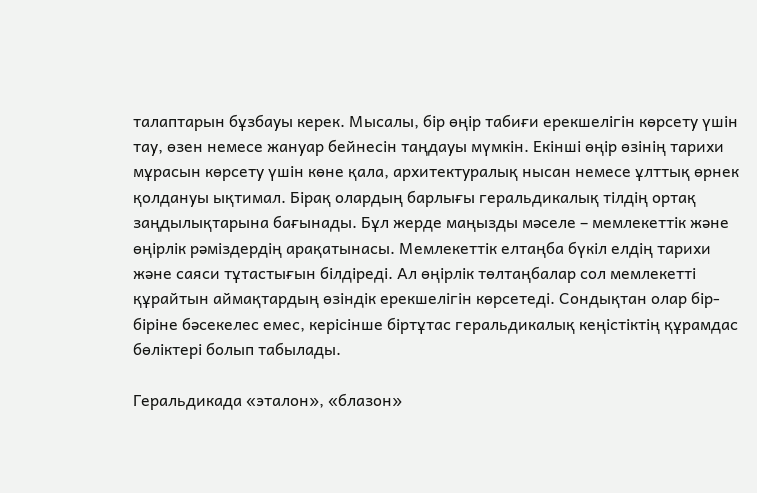талаптарын бұзбауы керек. Мысалы, бір өңір табиғи ерекшелігін көрсету үшін тау, өзен немесе жануар бейнесін таңдауы мүмкін. Екінші өңір өзінің тарихи мұрасын көрсету үшін көне қала, архитектуралық нысан немесе ұлттық өрнек қолдануы ықтимал. Бірақ олардың барлығы геральдикалық тілдің ортақ заңдылықтарына бағынады. Бұл жерде маңызды мәселе – мемлекеттік және өңірлік рәміздердің арақатынасы. Мемлекеттік елтаңба бүкіл елдің тарихи және саяси тұтастығын білдіреді. Ал өңірлік төлтаңбалар сол мемлекетті құрайтын аймақтардың өзіндік ерекшелігін көрсетеді. Сондықтан олар бір-біріне бәсекелес емес, керісінше біртұтас геральдикалық кеңістіктің құрамдас бөліктері болып табылады.

Геральдикада «эталон», «блазон»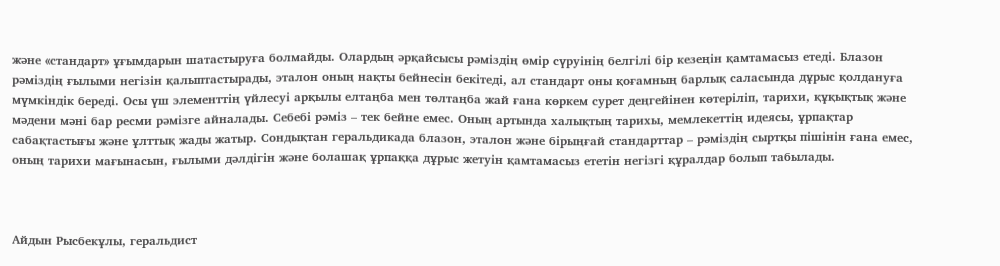және «стандарт» ұғымдарын шатастыруға болмайды. Олардың әрқайсысы рәміздің өмір сүруінің белгілі бір кезеңін қамтамасыз етеді. Блазон рәміздің ғылыми негізін қалыптастырады, эталон оның нақты бейнесін бекітеді, ал стандарт оны қоғамның барлық саласында дұрыс қолдануға мүмкіндік береді. Осы үш элементтің үйлесуі арқылы елтаңба мен төлтаңба жай ғана көркем сурет деңгейінен көтеріліп, тарихи, құқықтық және мәдени мәні бар ресми рәмізге айналады. Себебі рәміз – тек бейне емес. Оның артында халықтың тарихы, мемлекеттің идеясы, ұрпақтар сабақтастығы және ұлттық жады жатыр. Сондықтан геральдикада блазон, эталон және бірыңғай стандарттар – рәміздің сыртқы пішінін ғана емес, оның тарихи мағынасын, ғылыми дәлдігін және болашақ ұрпаққа дұрыс жетуін қамтамасыз ететін негізгі құралдар болып табылады.



Айдын Рысбекұлы, геральдист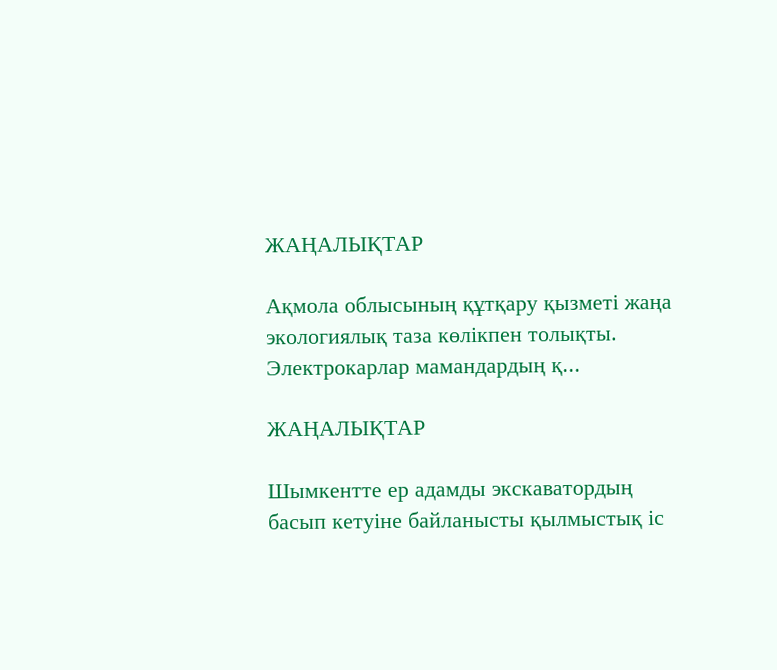ЖАҢАЛЫҚТАР

Ақмола облысының құтқару қызметі жаңа экологиялық таза көлікпен толықты. Электрокарлар мамандардың қ...

ЖАҢАЛЫҚТАР

Шымкентте ер адамды экскаватордың басып кетуіне байланысты қылмыстық іс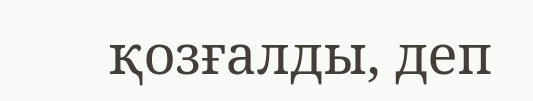қозғалды, деп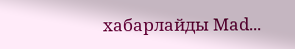хабарлайды Mad...